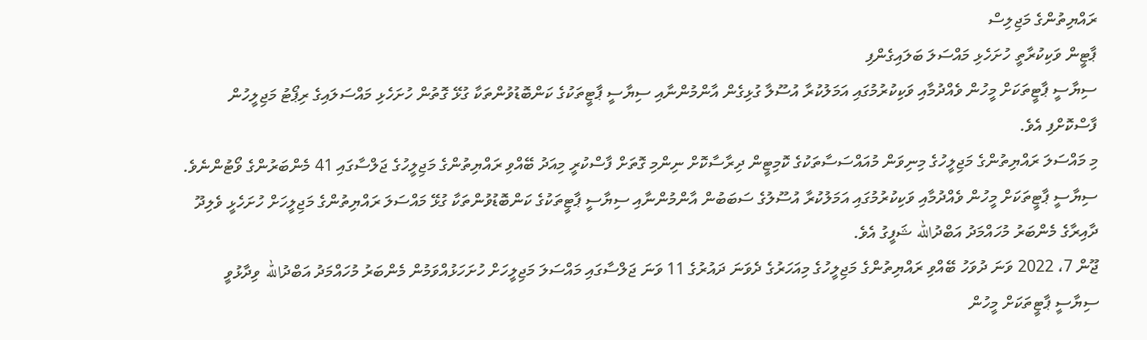ރައްޔިތުންގެ މަޖިލިސް
ޕާޓީން ވަކިކުރާތީ ހުށަހެޅި މައްސަލަ ބަލައިގެންފި
ސިޔާސީ ޕާޓީތަކަށް މީހުން ވެއްދުމާއި ވަކިކުރުމުގައި އަމަލުކުރާ އުސޫލާ ގުޅިގެން އާންމުންނާއި ސިޔާސީ ޕާޓީތަކުގެ ކަންބޮޑުވުންތަކާ ގުޅޭ ގޮތުން ހުށަހެޅި މައްސަލައިގެ ރިޕޯޓު މަޖިލީހުން ފާސްކޮށްފި އެވެ.
މި މައްސަލަ ރައްޔިތުންގެ މަޖިލީހުގެ މިނިވަން މުއައްސަސާތަކުގެ ކޮމިޓީން ދިރާސާކޮށް ނިންމި ގޮތަށް ފާސްކުރީ މިއަދު ބޭއްވި ރައްޔިތުންގެ މަޖިލީހުގެ ޖަލްސާގައި 41 މެންބަރުންގެ ވޯޓުންނެވެ.
ސިޔާސީ ޕާޓީތަކަށް މީހުން ވެއްދުމާއި ވަކިކުރުމުގައި އަމަލުކުރާ އުސޫލުގެ ސަބަބުން އާންމުންނާއި ސިޔާސީ ޕާޓީތަކުގެ ކަންބޮޑުވުންތަކާ ގުޅޭ މައްސަލަ ރައްޔިތުންގެ މަޖިލީހަށް ހުށަހެޅީ ވެލިދޫ ދާއިރާގެ މެންބަރު މުހައްމަދު އަބްދުالله ޝަފީގު އެވެ.
ޖޫން 7، 2022 ވަނަ ދުވަހު ބޭއްވި ރައްޔިތުންގެ މަޖިލީހުގެ މިއަހަރުގެ ދެވަނަ ދައުރުގެ 11 ވަނަ ޖަލްސާގައި މައްސަލަ މަޖިލީހަށް ހުށަހަޅުއްވަމުން މެންބަރު މުހައްމަދު އަބްދުالله ވިދާޅުވީ ސިޔާސީ ޕާޓީތަކަށް މީހުން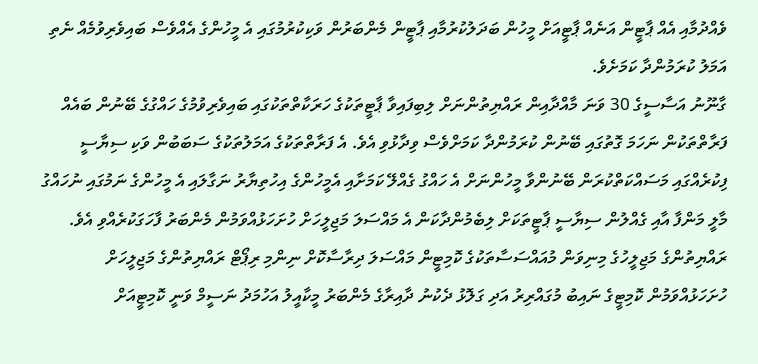ވެއްދުމާއި އެއް ޕާޓީން އަނެއް ޕާޓީއަށް މީހުން ބަދަލުކުރުމާއި ޕާޓީން މެންބަރުން ވަކިކުރުމުގައި އެ މީހުންގެ އެއްވެސް ބައިވެރިވުމެއް ނެތި އަމަލު ކުރަމުންދާ ކަމަށެވެ.
ގާނޫނު އަސާސީގެ 30 ވަނަ މާއްދާއިން ރައްޔިތުންނަށް ލިބިފައިވާ ޕާޓީތަކުގެ ހަރަކާތްތަކުގައި ބައިވެރިވުމުގެ ހައްގުގެ ބޭނުން ބައެއް ފަރާތްތަކުން ނަހަމަ ގޮތުގައި ބޭނުން ކުރަމުންދާ ކަމަށްވެސް ވިދާޅުވި އެވެ. އެ ފަރާތްތަކުގެ އަމަލުތަކުގެ ސަބަބުން ވަކި ސިޔާސީ ފިކުރެއްގައި މަސައްކަތްކުރަން ބޭނުންވާ މީހުންނަށް އެ ހައްގު ގެއްލޭ ކަމަށާއި އެމީހުންގެ އިހުތިޔާރު ނަގާލައި އެ މީހުންގެ ނަމުގައި ނުހައްގު މާލީ މަންފާ އާއި ގެއްލުން ސިޔާސީ ޕާޓީތަކަށް ލިބެމުންދާކަން އެ މައްސަލަ މަޖިލީހަށް ހުށަހަޅުއްވަމުން މެންބަރު ފާހަގަކުރެއްވި އެވެ.
ރައްޔިތުންގެ މަޖިލީހުގެ މިނިވަން މުއައްސަސާތަކުގެ ކޮމިޓީން މައްސަލަ ދިރާސާކޮށް ނިންމި ރިޕޯޓް ރައްޔިތުންގެ މަޖިލީހަށް ހުށަހަޅުއްވަމުން ކޮމިޓީގެ ނައިބު މުގައްރިރު އަދި ގަލޮޅު ދެކުނު ދާއިރާގެ މެންބަރު މީކާއީލު އަހުމަދު ނަސީމް ވަނީ ކޮމިޓީއަށް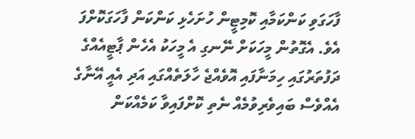ފާހަގަވި ކަންކަމާއި ކޮމިޓީން ހުށަހެޅި ކަންކަން ފާހަގަކޮށްފަ އެވެ. އެގޮތުން މީހަކަށް ނޭނގި އެ މީހަކު އެހެން ޕާޓީއެއްގެ ދަފުތަރުގައި ހިމަނާފައި އޮވެއްޖެ ހާލަތެއްގައި އަދި އެއީ އޭނާގެ އެއްވެސް ބައިވެރިވުމެއް ނެތި ކޮށްފައިވާ ކަމެއްކަން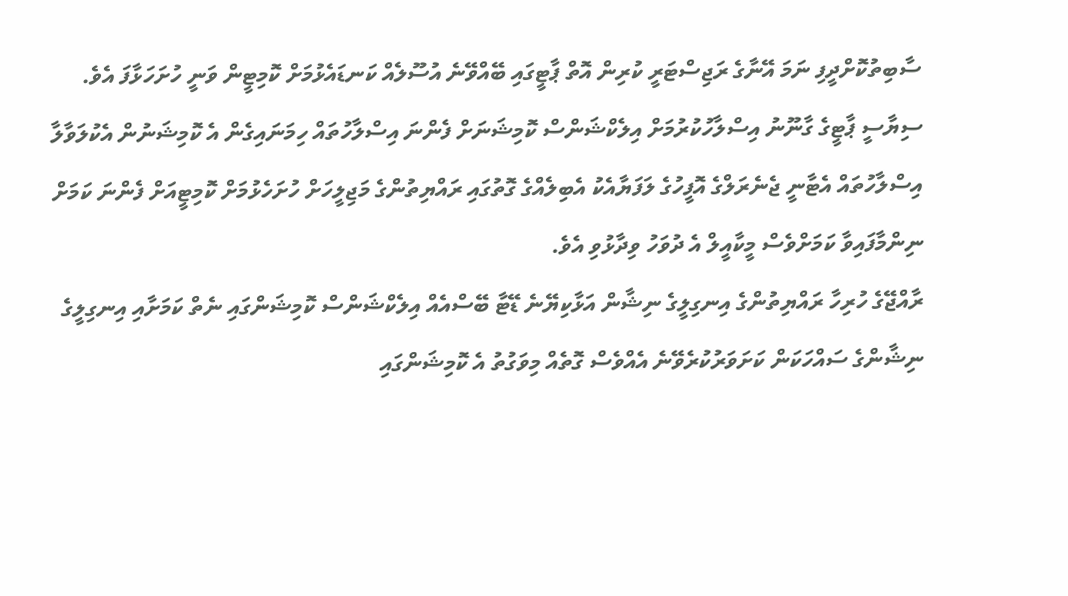ސާބިތުކޮށްދީފި ނަމަ އޭނާގެ ރަޖިސްޓަރީ ކުރިން އޮތް ޕާޓީގައި ބޭއްވޭނެ އުސޫލެއް ކަނޑައެޅުމަށް ކޮމިޓީން ވަނީ ހުށަހަޅާފަ އެވެ.
ސިޔާސީ ޕާޓީގެ ގާނޫނު އިސްލާހުކުރުމަށް އިލެކްޝަންސް ކޮމިޝަނަށް ފެންނަ އިސްލާހުތައް ހިމަނައިގެން އެ ކޮމިޝަނުން އެކުލަވާލާ އިސްލާހުތައް އެޓާނީ ޖެނެރަލްގެ އޮފީހުގެ ލަފަޔާއެކު އެބިލެއްގެ ގޮތުގައި ރައްޔިތުންގެ މަޖިލީހަށް ހުށަހެޅުމަށް ކޮމިޓީއަށް ފެންނަ ކަމަށް ނިންމާފައިވާ ކަމަށްވެސް މީކާއީލް އެ ދުވަހު ވިދާޅުވި އެވެ.
ރާއްޖޭގެ ހުރިހާ ރައްޔިތުންގެ އިނގިލީގެ ނިޝާން އަޅާކިޔޭނެ ޑޭޓާ ބޭސްއެއް އިލެކްޝަންސް ކޮމިޝަންގައި ނެތް ކަމަށާއި އިނގިލީގެ ނިޝާންގެ ސައްހަކަން ކަށަވަރުކުރެވޭނެ އެއްވެސް ގޮތެއް މިވަގުތު އެ ކޮމިޝަންގައި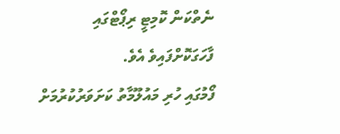ނެތްކަން ކޮމިޓީ ރިޕޯޓްގައި ފާހަގަކޮށްފައިވެ އެވެ.
ފޯމުގައި ހުރި މައުލޫމާތު ކަށަވަރުކުރުމަށް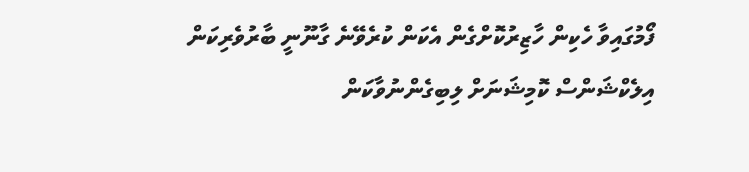ފޯމުގައިވާ ހެކިން ހާޒިރުކޮށްގެން އެކަން ކުރެވޭނެ ގާނޫނީ ބާރުވެރިކަން އިލެކްޝަންސް ކޮމިޝަނަށް ލިބިގެންނުވާކަން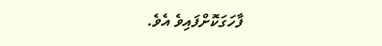ފާހަގަކޮށްފައިވެ އެވެ.